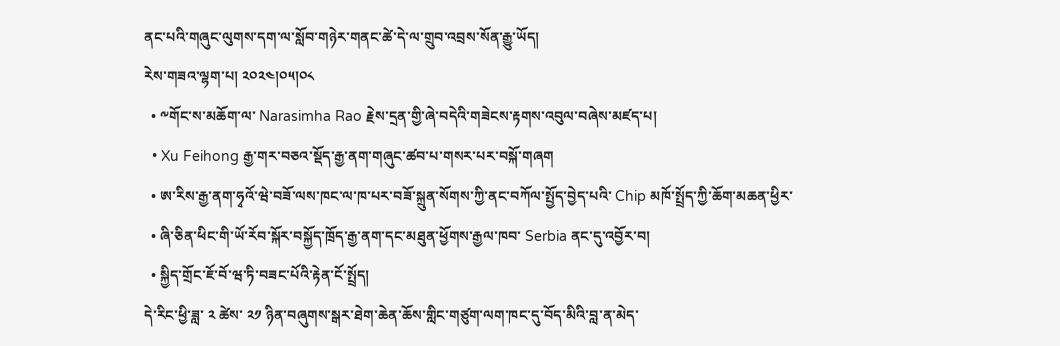ནང་པའི་གཞུང་ལུགས་དག་ལ་སློབ་གཉེར་གནང་ཚེ་དེ་ལ་གྲུབ་འབྲས་སོན་རྒྱུ་ཡོད།
རེས་གཟའ་ལྷག་པ། ༢༠༢༤།༠༥།༠༨
  • ༸གོང་ས་མཆོག་ལ་ Narasimha Rao རྗེས་དྲན་གྱི་ཞེ་བདེའི་གཟེངས་རྟགས་འབུལ་བཞེས་མཛད་པ།
  • Xu Feihong རྒྱ་གར་བཅའ་སྡོད་རྒྱ་ནག་གཞུང་ཚབ་པ་གསར་པར་བསྐོ་གཞག
  • ཨ་རིས་རྒྱ་ནག་ཧྭའོ་ཝེ་བཟོ་ལས་ཁང་ལ་ཁ་པར་བཟོ་སྐྲུན་སོགས་ཀྱི་ནང་བཀོལ་སྤྱོད་བྱེད་པའི་ Chip མཁོ་སྤྲོད་ཀྱི་ཆོག་མཆན་ཕྱིར་
  • ཞི་ཅིན་ཕིང་གི་ཡོ་རོབ་སྐོར་བསྐྱོད་ཁྲོད་རྒྱ་ནག་དང་མཐུན་ཕྱོགས་རྒྱལ་ཁབ་ Serbia ནང་དུ་འབྱོར་བ།
  • སྐྱིད་གྲོང་ཇོ་བོ་ཝ་ཏི་བཟང་པོའི་རྟེན་ངོ་སྤྲོད།
དེ་རིང་ཕྱི་ཟླ་ ༢ ཚེས་ ༢༡ ཉིན་བཞུགས་སྒར་ཐེག་ཆེན་ཆོས་གླིང་གཙུག་ལག་ཁང་དུ་བོད་མིའི་བླ་ན་མེད་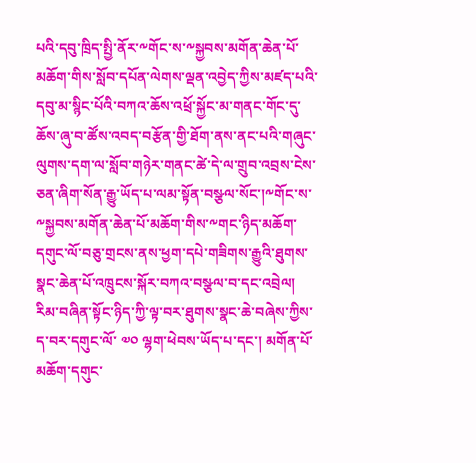པའི་དབུ་ཁྲིད་སྤྱི་ནོར་༸གོང་ས་༸སྐྱབས་མགོན་ཆེན་པོ་མཆོག་གིས་སློབ་དཔོན་ལེགས་ལྡན་འབྱེད་ཀྱིས་མཛད་པའི་དབུ་མ་སྙིང་པོའི་བཀའ་ཆོས་འཕྲོ་སྐྱོང་མ་གནང་གོང་དུ་ཆོས་ཞུ་བ་ཚོས་འབད་བརྩོན་གྱི་ཐོག་ནས་ནང་པའི་གཞུང་ལུགས་དག་ལ་སློབ་གཉེར་གནང་ཚེ་དེ་ལ་གྲུབ་འབྲས་ངེས་ཅན་ཞིག་སོན་རྒྱུ་ཡོད་པ་ལམ་སྟོན་བསྩལ་སོང་།༸གོང་ས་༸སྐྱབས་མགོན་ཆེན་པོ་མཆོག་གིས་༸གང་ཉིད་མཆོག་དགུང་ལོ་བཅུ་གྲངས་ནས་ཕྱག་དཔེ་གཟིགས་རྒྱུའི་ཐུགས་སྣང་ཆེན་པོ་འཁྲུངས་སྐོར་བཀའ་བསྩལ་བ་དང་འབྲེལ། རིམ་བཞིན་སྟོང་ཉིད་ཀྱི་ལྟ་བར་ཐུགས་སྣང་ཆེ་བཞེས་ཀྱིས་ད་བར་དགུང་ལོ་ ༧༠ ལྷག་ཕེབས་ཡོད་པ་དང་། མགོན་པོ་མཆོག་དགུང་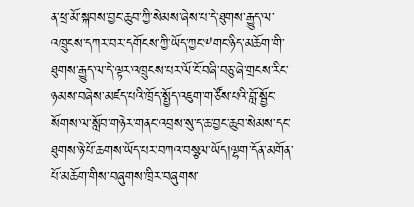ན་ཕྲ་མོ་སྐབས་བྱང་ཆུབ་ཀྱི་སེམས་ཞེས་པ་དེ་ཐུགས་རྒྱུད་ལ་འཁྲུངས་དཀར་བར་དགོངས་ཀྱི་ཡོད་ཀྱང་༸གང་ཉིད་མཆོག་གི་ཐུགས་རྒྱུད་ལ་དེ་ལྟར་འཁྲུངས་པར་ལོ་ངོ་བཞི་བཅུ་ཞེ་གྲངས་རིང་ཉམས་བཞེས་མཛད་པའི་ཁྲོད་སྤྱོད་འཇུག་གཙོས་པའི་བློ་སྦྱོང་སོགས་ལ་སློབ་གཉེར་གནང་འབྲས་སུ་ད་ཆ་བྱང་ཆུབ་སེམས་དང་ཐུགས་ཉེ་པོ་ཆགས་ཡོད་པར་བཀའ་བསྩལ་ཡོད།ལྷག་དོན་མགོན་པོ་མཆོག་གིས་བཞུགས་ཁྲིར་བཞུགས་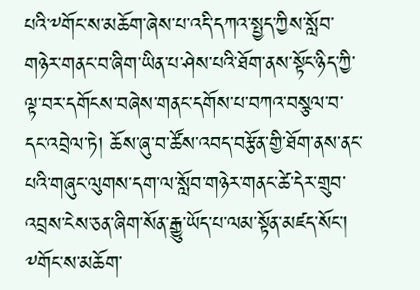པའི་༸གོང་ས་མཆོག་ཞེས་པ་འདི་དཀའ་སྤྱད་ཀྱིས་སློབ་གཉེར་གནང་བ་ཞིག་ཡིན་པ་ཤེས་པའི་ཐོག་ནས་སྟོང་ཉིད་ཀྱི་ལྟ་བར་དགོངས་བཞེས་གནང་དགོས་པ་བཀའ་བསྩལ་བ་དང་འབྲེལ་ཏེ། ཆོས་ཞུ་བ་ཚོས་འབད་བརྩོན་གྱི་ཐོག་ནས་ནང་པའི་གཞུང་ལུགས་དག་ལ་སློབ་གཉེར་གནང་ཚེ་དེར་གྲུབ་འབྲས་ངེས་ཅན་ཞིག་སོན་རྒྱུ་ཡོད་པ་ལམ་སྟོན་མཛད་སོང་།  ༸གོང་ས་མཆོག་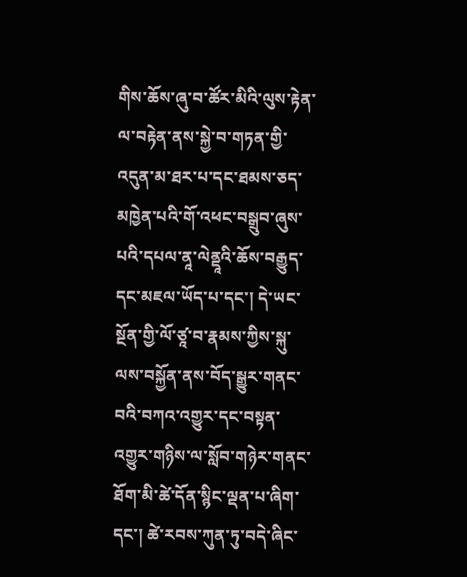གིས་ཆོས་ཞུ་བ་ཚོར་མིའི་ལུས་རྟེན་ལ་བརྟེན་ནས་སྐྱེ་བ་གཏན་གྱི་འདུན་མ་ཐར་པ་དང་ཐམས་ཅད་མཁྱེན་པའི་གོ་འཕང་བསྒྲུབ་ཞུས་པའི་དཔལ་ནཱ་ལེནྡཱའི་ཆོས་བརྒྱུད་དང་མཇལ་ཡོད་པ་དང་། དེ་ཡང་སྔོན་གྱི་ལོ་ཙཱ་བ་རྣམས་ཀྱིས་སྐུ་ལས་བསྐྱོན་ནས་བོད་སྒྱུར་གནང་བའི་བཀའ་འགྱུར་དང་བསྟན་འགྱུར་གཉིས་ལ་སློབ་གཉེར་གནང་ཐོག་མི་ཚེ་དོན་སྙིང་ལྡན་པ་ཞིག་དང་། ཚེ་རབས་ཀུན་ཏུ་བདེ་ཞིང་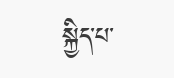སྐྱིད་པ་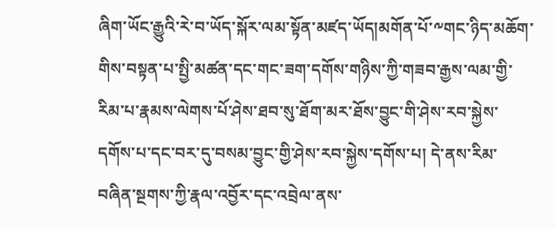ཞིག་ཡོང་རྒྱུའི་རེ་བ་ཡོད་སྐོར་ལམ་སྟོན་མཛད་ཡོད།མགོན་པོ་༸གང་ཉིད་མཆོག་གིས་བསྟན་པ་སྤྱི་མཚན་དང་གང་ཟག་དགོས་གཉིས་ཀྱི་གཟབ་རྒྱས་ལམ་གྱི་རིམ་པ་རྣམས་ལེགས་པོ་ཤེས་ཐབ་སུ་ཐོག་མར་ཐོས་བྱུང་གི་ཤེས་རབ་སྐྱེས་དགོས་པ་དང་བར་དུ་བསམ་བྱུང་གྱི་ཤེས་རབ་སྐྱེས་དགོས་པ། དེ་ནས་རིམ་བཞིན་སྔགས་ཀྱི་རྣལ་འབྱོར་དང་འབྲེལ་ནས་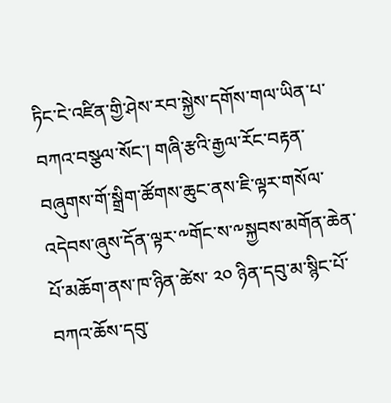ཏིང་ངེ་འཛིན་གྱི་ཤེས་རབ་སྐྱེས་དགོས་གལ་ཡིན་པ་བཀའ་བསྩལ་སོང་། གཞི་རྩའི་རྒྱལ་རོང་བརྟན་བཞུགས་གོ་སྒྲིག་ཚོགས་ཆུང་ནས་ཇི་ལྟར་གསོལ་འདེབས་ཞུས་དོན་ལྟར་༸གོང་ས་༸སྐྱབས་མགོན་ཆེན་པོ་མཆོག་ནས་ཁ་ཉིན་ཚེས་ ༢༠ ཉིན་དབུ་མ་སྙིང་པོ་བཀའ་ཆོས་དབུ་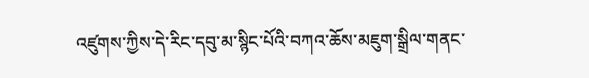འཛུགས་ཀྱིས་དེ་རིང་དབུ་མ་སྙིང་པོའི་བཀའ་ཆོས་མཇུག་སྒྲིལ་གནང་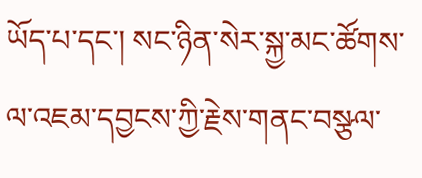ཡོད་པ་དང་། སང་ཉིན་སེར་སྐྱ་མང་ཚོགས་ལ་འཇམ་དབྱངས་ཀྱི་རྗེས་གནང་བསྩལ་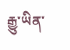རྒྱུ་ཡིན་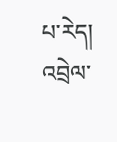པ་རེད།
འབྲེལ་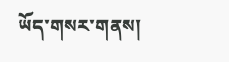ཡོད་གསར་གནས།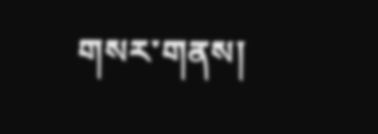གསར་གནས།